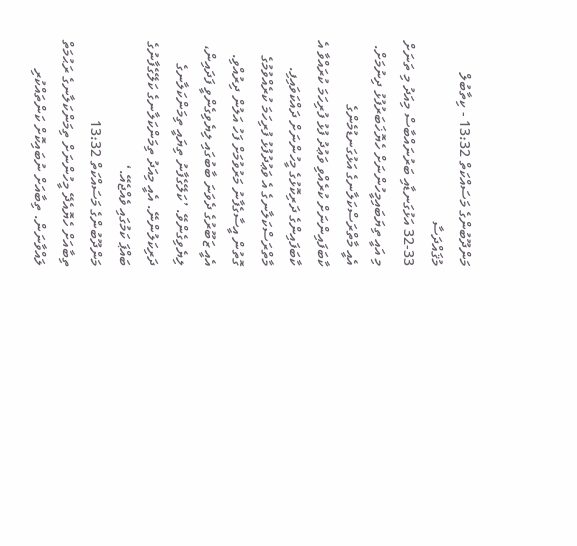މަންދޫބުންގެ މަސައްކަތް 13:32 - ކިތާބުލް މުޤައްދަސާ
32-33 އަޅުގަނޑާއި ބަރުނައްބާސް މިއަދު މި ތަނަށް މި އައީ ތިޔަބައިމީހުންނަށް ހެޔޮޚަބަރުފުޅު ދިނުމަށް. އެއީ މާތްރަސްކަލާނގެ އަޅުގަނޑުމެންގެ ކާބަފައިންނަށް ކުރެއްވި ވަޢުދު ފުޅު ފުރިހަމަ ކުރައްވާ އެ ކާބަފައިންގެ ދަރިކޮޅުގެ މީހުންނަށް ދައްކަވައިފި. މާތްރަސްކަލާނގެ އެ ވަޢުދުފުޅު ފުރިހަމަ ކުރެއްވުމުގެ ގޮތުން އީސާގެފާނު މަރުވުމަށް ފަހު އަލުން ދިރުއްވި. އެއީ ޒަބޫރުގެ ދެވަނަ ބާބުގައި ލިޔެވިގެންވީ ފަދައިން، ލިޔެވިގެންވޭ. ’ކަލޭގެފާނު ތިޔައީ ތިމަންކަލާނގެ ދަރިކަލުންނޭ. އެއީ މިއަދު ތިމަންކަލާނގެ ކަލޭގެފާނުގެ ބައްޕަ ކަމުގައި ވެއްޖެއޭ.‘
މަންދޫބުންގެ މަސައްކަތް 13:32
ތިބާއަށް ހެޔޮއެދޭ މީހުންނަށް ތިމަންކަލާނގެ ރަޙުމަތް ލައްވާނަން. ތިބާއަށް ނުބައިކޮށް ކަންތައްކުރި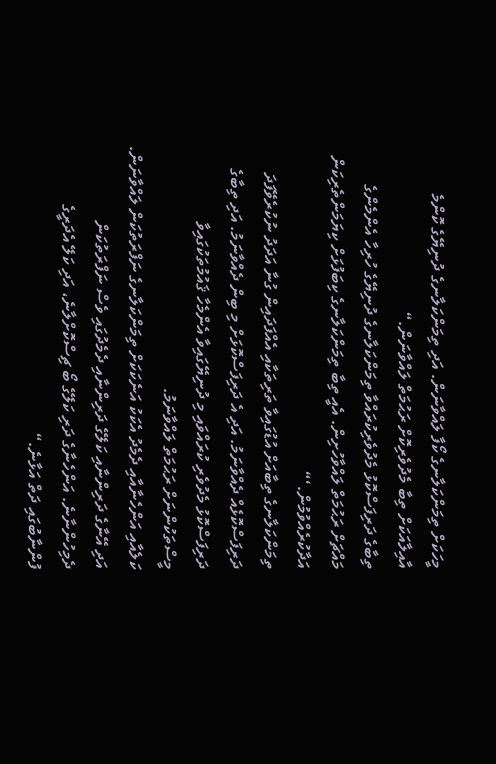މީހަކަށް ތިމަންކަލާނގެ ކޯފާ ލައްވާނަން. އަދި ތިމަންކަލާނގެ ދުނިޔޭގެ ކޮންމެ އާއިލާއަކަށް ތިބާ މެދުވެރިކޮށް ރަޙުމަތް ލައްވާނަން.“
ތިބާގެ ދަރިފަސްކޮޅު މެދުވެރިކުރައްވާ ތިމަންކަލާނގެ ދުނިޔޭގެ ހުރިހާ އެންމެންގެ މައްޗަށް ރަޙުމަތް ލައްވާހުށިން. އެއީ ތިބާ ތިމަންކަލާނގެ ކިބަފުޅަށް ކިޔަމަންތެރިކަން އަދާކުރެއްވުމުން.‘“
ތިމަންކަލާނގެ ތިބާއަށް އުޑުގައިވާ ތަރިތަކާއި އެއްފަދައިން ގުނާ އަދަދު ނުކުރެވޭފަދަ ދަރިފަސްކޮޅެއް ދެއްވާނަމު. އަދި އެ ދަރިފަސްކޮޅަށް މި ބިން ދެއްވާނަމު. އަދި ތިބާގެ ދަރިފަސްކޮޅު މެދުވެރި ކުރައްވައި މި ދުނިޔޭގައިވާ އެންމެހާ ޤައުމުތަކުގައިވާ މީސްތަކުންނަށް ރަޙުމަތް ލައްވާނަމު.
ކަލެއާއި އަންހެނާއާއި ދެމެދު އެކަކު އަނެކަކަށް ތިމަންކަލާނގެ ނަފްރަތުކަން ލައްވާނަން. އަދި އޭނާގެ ދަރިންނާއި ކަލޭގެ ދަރިންނާއި ދެމެދުގައި ވެސް ނަފްރަތުކަން ދެމިހުންނާނެ. އަންހެނާގެ ދަރި ކަލޭގެ ބޯ ޗިސްކޮށްލާނެ، އަދި ކަލޭ އެދަރީގެ ފުންނާބުގައި ދަތް އަޅާނެ.“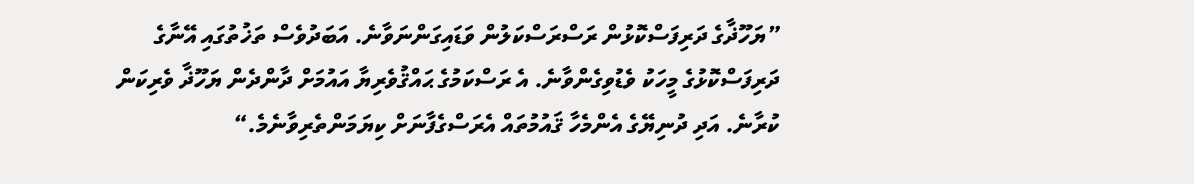”ޔަހޫޛާގެ ދަރިފަސްކޮޅުން ރަސްރަސްކަލުން ވަޑައިގަންނަވާނެ. އަބަދުވެސް ތަޚުތުގައި އޭނާގެ ދަރިފަސްކޮޅުގެ މީހަކު ވެޑުވިގެންވާނެ. އެ ރަސްކަމުގެ ޙައްޤުވެރިޔާ އައުމަށް ދާންދެން ޔަހޫޛާ ވެރިކަން ކުރާނެ. އަދި ދުނިޔޭގެ އެންމެހާ ޤައުމުތައް އެރަސްގެފާނަށް ކިޔަމަންތެރިވާނެމެ.“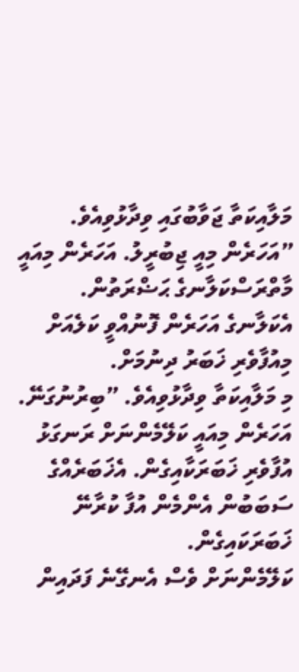މަލާއިކަތާ ޖަވާބުގައި ވިދާޅުވިއެވެ. ”އަހަރެން މިއީ ޖިބުރީލު. އަހަރެން މިއައީ މާތްރަސްކަލާނގެ ޙަޟްރަތުން. އެކަލާނގެ އަހަރެން ފޮނުއްވީ ކަލެއަށް މިއުފާވެރި ޚަބަރު ދިނުމަށް.
މި މަލާއިކަތާ ވިދާޅުވިއެވެ. ”ބިރުނުގަނޭ. އަހަރެން މިއައީ ކަލޭމެންނަށް ރަނގަޅު އުފާވެރި ޚަބަރަކާއިގެން. އެޚަބަރެއްގެ ސަބަބުން އެންމެން އުފާ ކުރާނޭ ޚަބަރަކައިގެން.
ކަލޭމެންނަށް ވެސް އެނގޭނެ ފަދައިން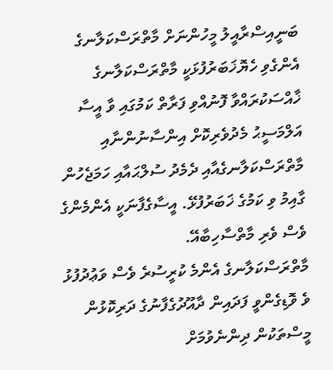ބަނީއިސްރާއީލު މީހުންނަށް މާތްރަސްކަލާނގެ އެންގެވި ހެޔޮޚަބަރުފުޅަކީ މާތްރަސްކަލާނގެ ޚާއްސަކުރައްވާ ފޮނުއްވި ފަރާތް ކަމުގައި ވާ އީސާ އަލްމަސީޙު މެދުވެރިކޮށް އިންސާނުންނާއި މާތްރަސްކަލާނގެއާއި ދެމެދު ސުލްޙައާއި ހަމަޖެހުން ގާއިމު ވި ކަމުގެ ޚަބަރުފުޅޭ. އީސާގެފާނަކީ އެންމެންގެ ވެސް ވެރި މާތްސާހިބާއޭ.
މާތްރަސްކަލާނގެ އެންމެ ކުރީސުރެ ވެސް ވަޢުދުފުޅު ވެ ވޮޑިގެންވީ ފަދައިން ދާއޫދުގެފާނުގެ ދަރިކޮޅުން މީސްތަކުން ދިންނެވުމަށް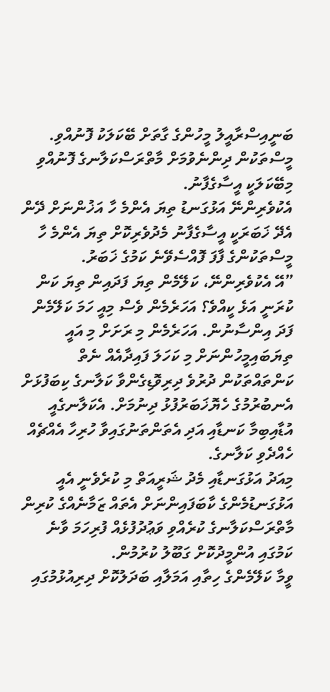ބަނީއިސްރާއީލު މީހުންގެ ގާތަށް ބޭކަލަކު ފޮނުއްވި. މީސްތަކުން ދިންނެވުމަށް މާތްރަސްކަލާނގެ ފޮނުއްވި މިބޭކަލަކީ އީސާގެފާނު.
އެކުވެރިންނޭ އަޅުގަނޑު ތިޔަ އެންމެ ހާ އަޚުންނަށް ދޭން އެދޭ ޚަބަރަކީ އީސާގެފާނު މެދުވެރިކޮށް ތިޔަ އެންމެ ހާ މީސްތަކުންގެ ފާފަ ފޮއްސެވޭނެ ކަމުގެ ޚަބަރު.
”އޭ އެކުވެރިންނޭ، ކަލޭމެން ތިޔަ ފަދައިން ތިޔަ ކަން ކުރަނީ އަޅެ ކީއްވެ؟ އަހަރެމެން ވެސް މިއީ ހަމަ ކަލޭމެން ފަދަ އިންސާނުން. އަހަރެމެން މި ރަށަށް މި އައީ ތިޔަބައިމީހުންނަށް މި ކަހަލަ ފައިދާއެއް ނެތް ކަންތައްތަކުން ދުރުވެ ދިރިވޮޑިގެންވާ ކަލާނގެ ކިބަފުޅަށް އެނބުރުމުގެ ހެޔޮޚަބަރުފުޅު ދިނުމަށް. އެކަލާނގެއީ އުޑާއިބިމާ ކަނޑާއި އަދި އެތަންތަނުގައިވާ ހުރިހާ އެއްޗެއް ހެއްދެވި ކަލާނގެ.
މިއަދު އަޅުގަނޑާއި މެދު ޝަރީއަތް މި ކުރެވެނީ އެއީ އަޅުގަނޑުމެންގެ ކާބަފައިންނަށް އެތައް ޒަމާނެއްގެ ކުރިން މާތްރަސްކަލާނގެ ކުރެއްވި ވަޢުދުފުޅެއް ފުރިހަމަ ވާނެ ކަމުގައި އުންމީދުކޮށް ގަބޫލު ކުރުމުން.
ވީމާ ކަލޭމެންގެ ހިތާއި އަމަލާއި ބަދަލުކޮށް ދިރިއުޅުމުގައި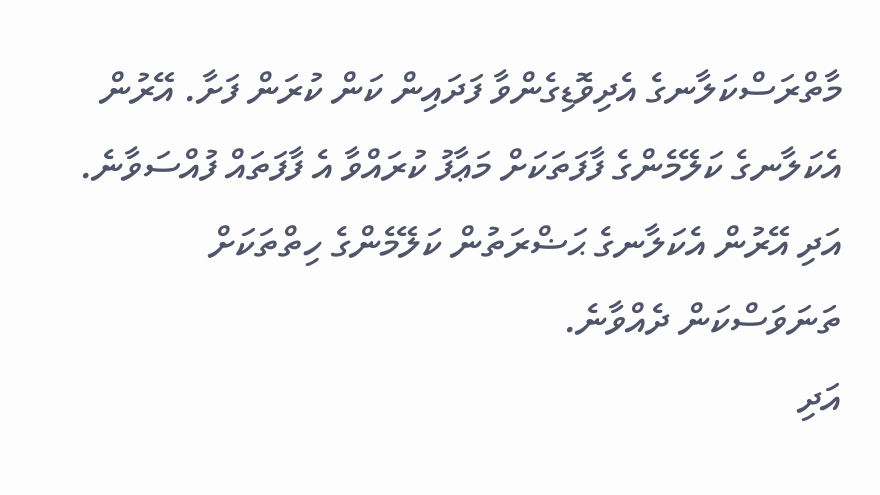މާތްރަސްކަލާނގެ އެދިވޮޑިގެންވާ ފަދައިން ކަން ކުރަން ފަށާ. އޭރުން އެކަލާނގެ ކަލޭމެންގެ ފާފަތަކަށް މަޢާފު ކުރައްވާ އެ ފާފަތައް ފުއްސަވާނެ. އަދި އޭރުން އެކަލާނގެ ޙަޟްރަތުން ކަލޭމެންގެ ހިތްތަކަށް ތަނަވަސްކަން ދެއްވާނެ.
އަދި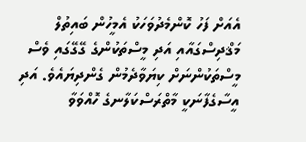އެއަށް ފަހު ކޮންމެދުވަހަކު އެމީހުން ބައިތުލް މަޤްދިސްގައާއި އަދި މީސްތަކުންގެ ގޭގޭގައި ވެސް މީސްތަކުންނަށް ކިޔަވާދެމުން ގެންދިޔައެވެ. އަދި އީސާގެފާނަކީ މާތްރަސްކަލާނގެ ހޮއްވަވާ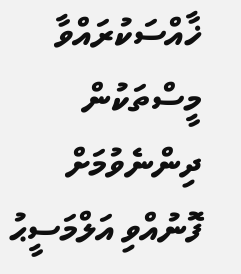ޚާއްސަކުރައްވާ މީސްތަކުން ދިންނެވުމަށް ފޮނުއްވި އަލްމަސީޙު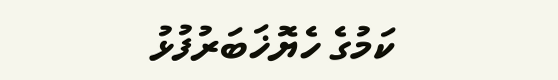ކަމުގެ ހެޔޮޚަބަރުފުޅު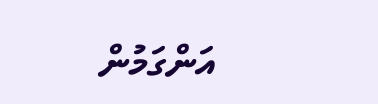އަންގަމުން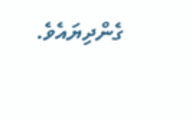ގެންދިޔައެވެ.